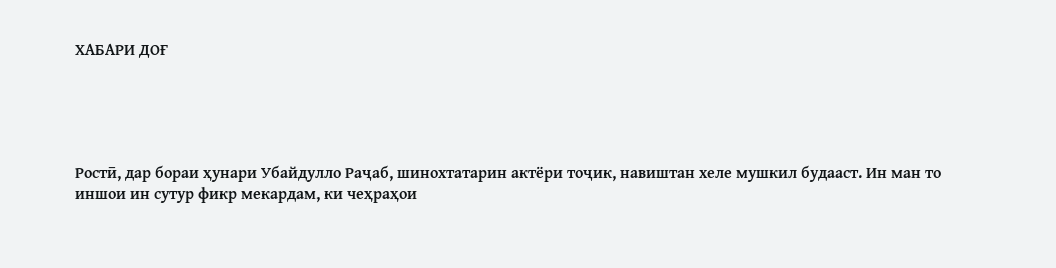ХАБАРИ ДОҒ





Ростӣ, дар бораи ҳунари Убайдулло Раҷаб, шинохтатарин актёри тоҷик, навиштан хеле мушкил будааст. Ин ман то иншои ин сутур фикр мекардам, ки чеҳраҳои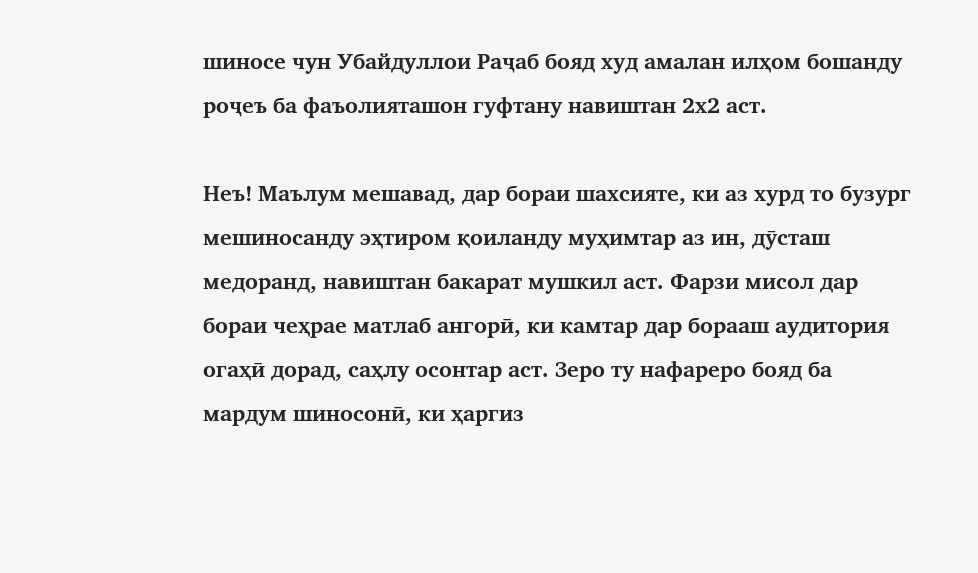шиносе чун Убайдуллои Раҷаб бояд худ амалан илҳом бошанду роҷеъ ба фаъолияташон гуфтану навиштан 2х2 аст.

Неъ! Маълум мешавад, дар бораи шахсияте, ки аз хурд то бузург мешиносанду эҳтиром қоиланду муҳимтар аз ин, дӯсташ медоранд, навиштан бакарат мушкил аст. Фарзи мисол дар бораи чеҳрае матлаб ангорӣ, ки камтар дар борааш аудитория огаҳӣ дорад, саҳлу осонтар аст. Зеро ту нафареро бояд ба мардум шиносонӣ, ки ҳаргиз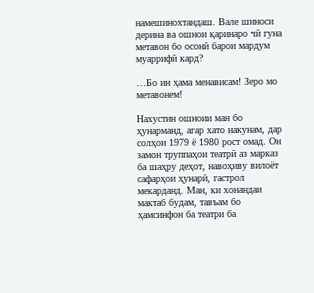намешинохтандаш. Вале шиноси дерина ва ошнои қаринаро чӣ гуна метавон бо осонӣ барои мардум муаррифӣ кард?

…Бо ин ҳама менависам! Зеро мо метавонем!

Нахустин ошноии ман бо ҳунарманд, агар хато накунам, дар солҳои 1979 ё 1980 рост омад. Он замон труппаҳои театрӣ аз марказ ба шаҳру деҳот, навоҳиву вилоёт сафарҳои ҳунарӣ, гастрол мекарданд. Ман, ки хонандаи мактаб будам, тавъам бо ҳамсинфон ба театри ба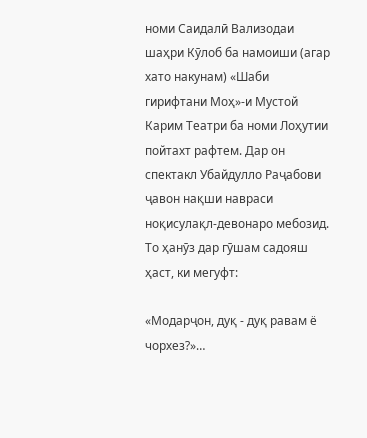номи Саидалӣ Вализодаи шаҳри Кӯлоб ба намоиши (агар хато накунам) «Шаби гирифтани Моҳ»-и Мустой Карим Театри ба номи Лоҳутии пойтахт рафтем. Дар он спектакл Убайдулло Раҷабови ҷавон нақши навраси ноқисулақл-девонаро мебозид. То ҳанӯз дар гӯшам садояш ҳаст, ки мегуфт:

«Модарҷон, дуқ - дуқ равам ё чорхез?»…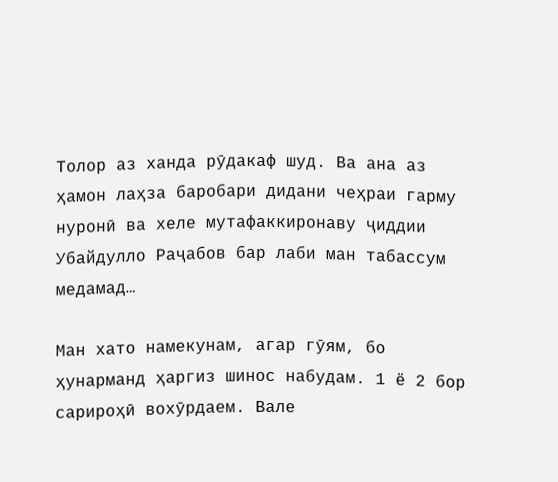Толор аз ханда рӯдакаф шуд. Ва ана аз ҳамон лаҳза баробари дидани чеҳраи гарму нуронӣ ва хеле мутафаккиронаву ҷиддии Убайдулло Раҷабов бар лаби ман табассум медамад…

Ман хато намекунам, агар гӯям, бо ҳунарманд ҳаргиз шинос набудам. 1 ё 2 бор сарироҳӣ вохӯрдаем. Вале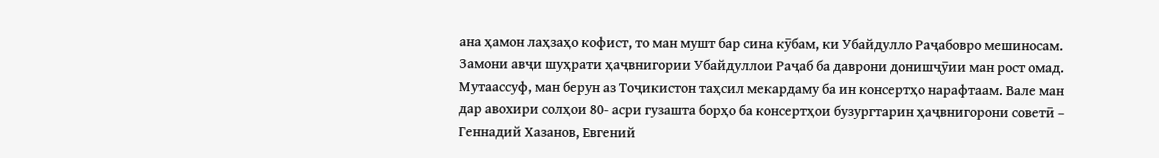ана ҳамон лаҳзаҳо кофист, то ман мушт бар сина кӯбам, ки Убайдулло Раҷабовро мешиносам. Замони авҷи шуҳрати ҳаҷвнигории Убайдуллои Раҷаб ба даврони донишҷӯии ман рост омад. Мутаассуф, ман берун аз Тоҷикистон таҳсил мекардаму ба ин консертҳо нарафтаам. Вале ман дар авохири солҳои 80- асри гузашта борҳо ба консертҳои бузургтарин ҳаҷвнигорони советӣ – Геннадий Хазанов, Евгений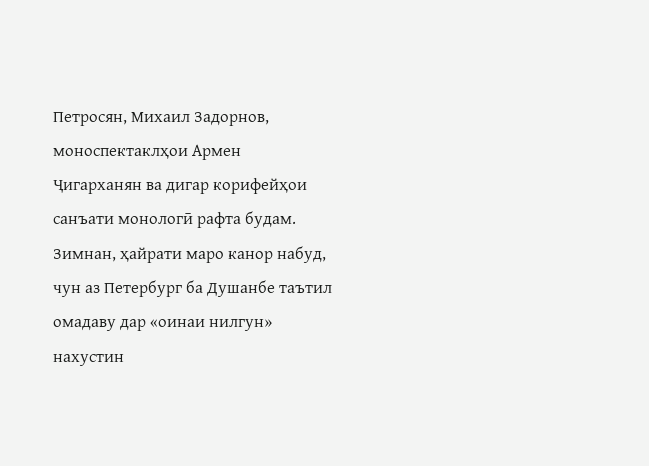Петросян, Михаил Задорнов, моноспектаклҳои Армен Ҷигарханян ва дигар корифейҳои санъати монологӣ рафта будам. Зимнан, ҳайрати маро канор набуд, чун аз Петербург ба Душанбе таътил омадаву дар «оинаи нилгун» нахустин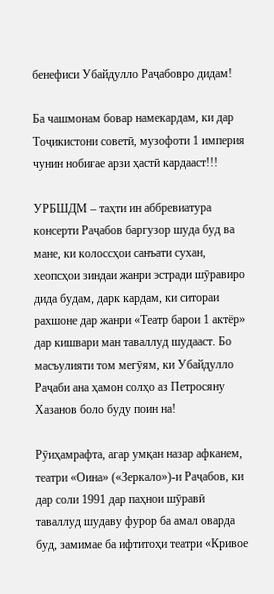бенефиси Убайдулло Раҷабовро дидам!

Ба чашмонам бовар намекардам, ки дар Тоҷикистони советӣ, музофоти 1 империя чунин нобиғае арзи ҳастӣ кардааст!!!

УРБШДМ – таҳти ин аббревиатура консерти Раҷабов баргузор шуда буд ва мане, ки колоссҳои санъати сухан, хеопсҳои зиндаи жанри эстради шӯравиро дида будам, дарк кардам, ки ситораи рахшоне дар жанри «Театр барои 1 актёр» дар кишвари ман таваллуд шудааст. Бо масъулияти том мегӯям, ки Убайдулло Раҷаби ана ҳамон солҳо аз Петросяну Хазанов боло буду поин на!

Рӯиҳамрафта, агар умқан назар афканем, театри «Оина» («Зеркало»)-и Раҷабов, ки дар соли 1991 дар паҳнои шӯравӣ таваллуд шудаву фурор ба амал оварда буд, замимае ба ифтитоҳи театри «Кривое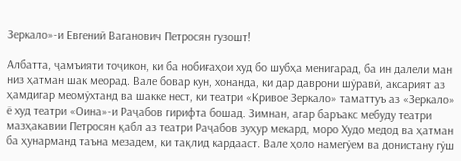Зеркало»-и Евгений Ваганович Петросян гузошт!

Албатта, ҷамъияти тоҷикон, ки ба нобиғаҳои худ бо шубҳа менигарад, ба ин далели ман низ ҳатман шак меорад. Вале бовар кун, хонанда, ки дар даврони шӯравӣ, аксарият аз ҳамдигар меомӯхтанд ва шакке нест, ки театри «Кривое Зеркало» таматтуъ аз «Зеркало» ё худ театри «Оина»-и Раҷабов гирифта бошад. Зимнан, агар баръакс мебуду театри мазҳакавии Петросян қабл аз театри Раҷабов зуҳур мекард, моро Худо медод ва ҳатман ба ҳунарманд таъна мезадем, ки тақлид кардааст. Вале ҳоло намегӯем ва донистану гӯш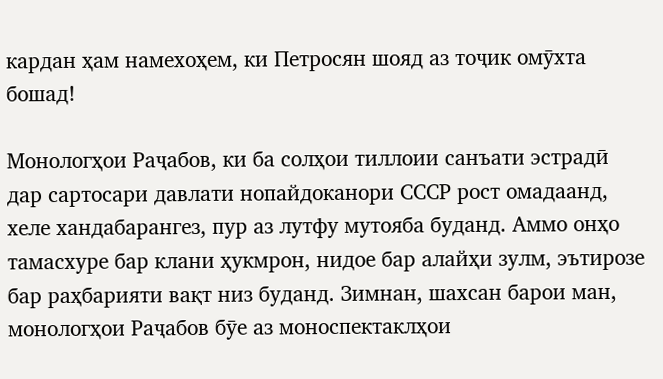кардан ҳам намехоҳем, ки Петросян шояд аз тоҷик омӯхта бошад!

Монологҳои Раҷабов, ки ба солҳои тиллоии санъати эстрадӣ дар сартосари давлати нопайдоканори СССР рост омадаанд, хеле хандабарангез, пур аз лутфу мутояба буданд. Аммо онҳо тамасхуре бар клани ҳукмрон, нидое бар алайҳи зулм, эътирозе бар раҳбарияти вақт низ буданд. Зимнан, шахсан барои ман, монологҳои Раҷабов бӯе аз моноспектаклҳои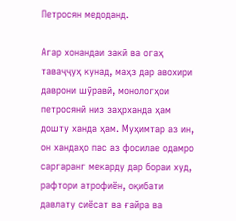Петросян медоданд.

Агар хонандаи закӣ ва огаҳ таваҷҷуҳ кунад, маҳз дар авохири даврони шӯравӣ, монологҳои петросянӣ низ заҳрханда ҳам дошту ханда ҳам. Муҳимтар аз ин, он хандаҳо пас аз фосилае одамро саргаранг мекарду дар бораи худ, рафтори атрофиён, оқибати давлату сиёсат ва ғайра ва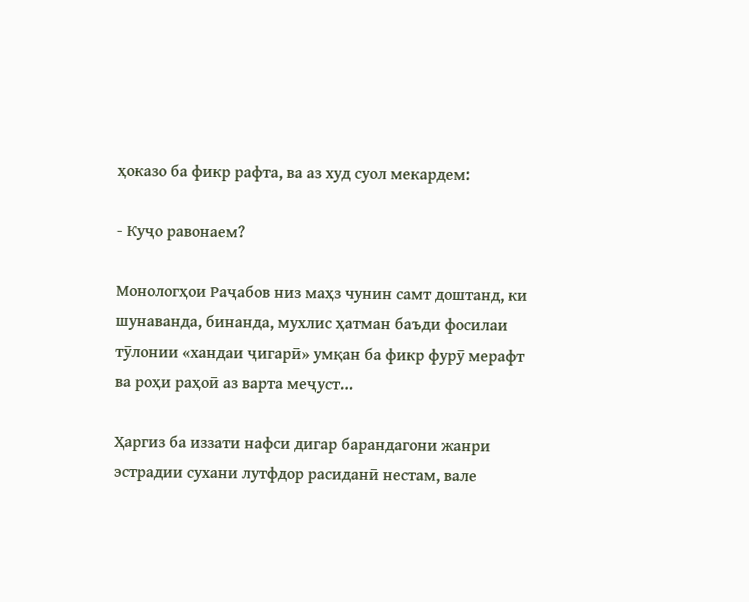ҳоказо ба фикр рафта, ва аз худ суол мекардем:

- Куҷо равонаем?

Монологҳои Раҷабов низ маҳз чунин самт доштанд, ки шунаванда, бинанда, мухлис ҳатман баъди фосилаи тӯлонии «хандаи ҷигарӣ» умқан ба фикр фурӯ мерафт ва роҳи раҳоӣ аз варта меҷуст…

Ҳаргиз ба иззати нафси дигар барандагони жанри эстрадии сухани лутфдор расиданӣ нестам, вале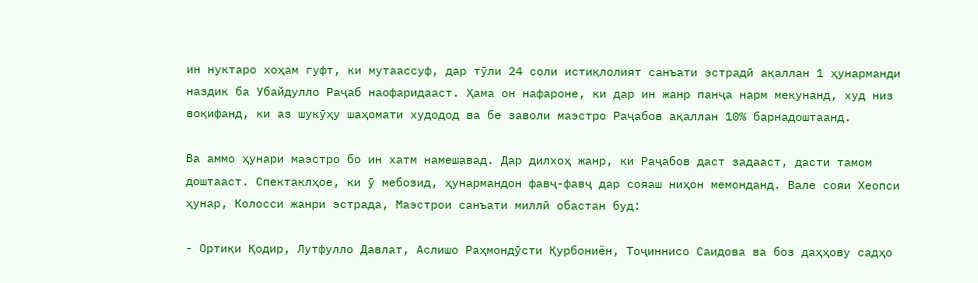ин нуктаро хоҳам гуфт, ки мутаассуф, дар тӯли 24 соли истиқлолият санъати эстрадӣ ақаллан 1 ҳунарманди наздик ба Убайдулло Раҷаб наофаридааст. Ҳама он нафароне, ки дар ин жанр панҷа нарм мекунанд, худ низ воқифанд, ки аз шукӯҳу шаҳомати худодод ва бе заволи маэстро Раҷабов ақаллан 10% барнадоштаанд.

Ва аммо ҳунари маэстро бо ин хатм намешавад. Дар дилхоҳ жанр, ки Раҷабов даст задааст, дасти тамом доштааст. Спектаклҳое, ки ӯ мебозид, ҳунармандон фавҷ-фавҷ дар сояаш ниҳон мемонданд. Вале сояи Хеопси ҳунар, Колосси жанри эстрада, Маэстрои санъати миллӣ обастан буд:

- Ортиқи Қодир, Лутфулло Давлат, Аслишо Раҳмондӯсти Қурбониён, Тоҷиннисо Саидова ва боз даҳҳову садҳо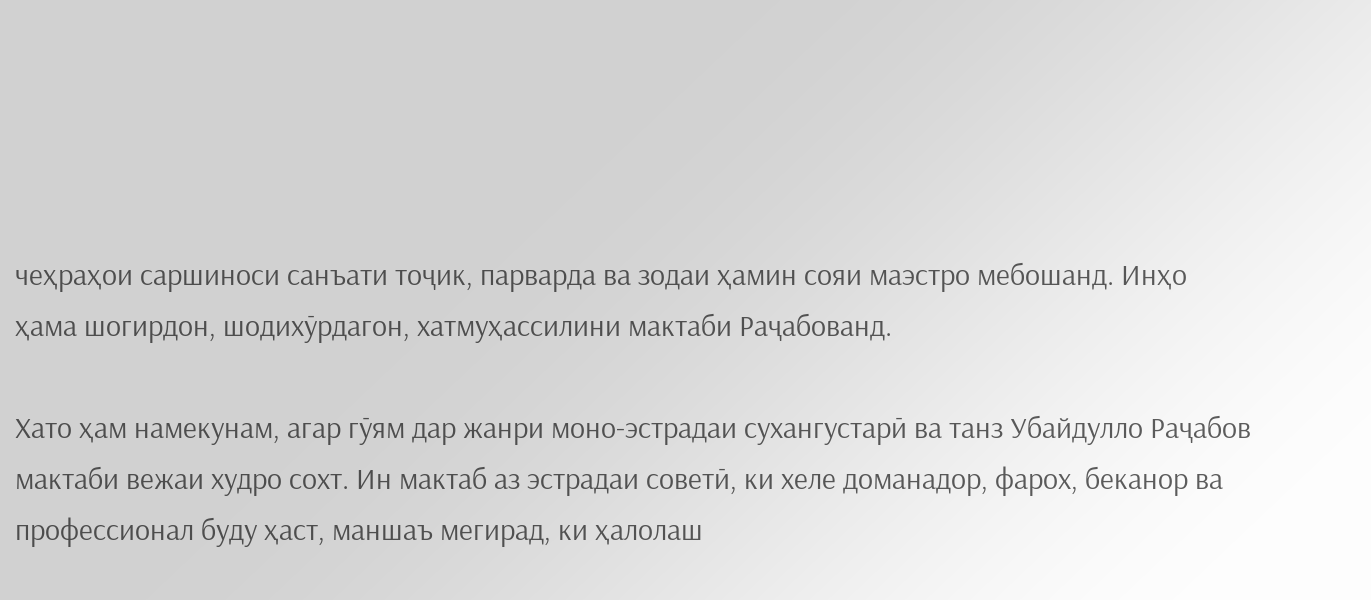чеҳраҳои саршиноси санъати тоҷик, парварда ва зодаи ҳамин сояи маэстро мебошанд. Инҳо ҳама шогирдон, шодихӯрдагон, хатмуҳассилини мактаби Раҷабованд.

Хато ҳам намекунам, агар гӯям дар жанри моно-эстрадаи сухангустарӣ ва танз Убайдулло Раҷабов мактаби вежаи худро сохт. Ин мактаб аз эстрадаи советӣ, ки хеле доманадор, фарох, беканор ва профессионал буду ҳаст, маншаъ мегирад, ки ҳалолаш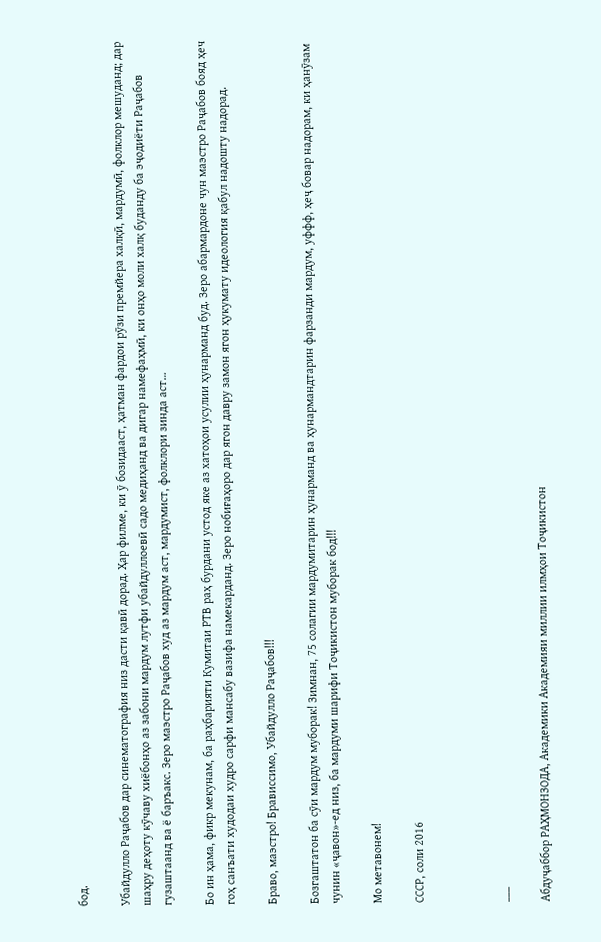бод.

Убайдулло Раҷабов дар синематография низ дасти қавӣ дорад. Ҳар филме, ки ӯ бозидааст, ҳатман фардои рӯзи премйера халқӣ, мардумӣ, фолклор мешуданд; дар шаҳру деҳоту кӯчаву хиёбонҳо аз забони мардум лутфи убайдуллоевӣ садо медиҳанд ва дигар намефаҳмӣ, ки онҳо моли халқ буданду ба эҷодиёти Раҷабов гузаштаанд ва ё баръакс. Зеро маэстро Раҷабов худ аз мардум аст, мардумист, фолклори зинда аст…

Бо ин ҳама, фикр мекунам, ба раҳбарияти Кумитаи РТВ раҳ бурдани устод яке аз хатоҳои усулии ҳунарманд буд. Зеро абармардоне чун маэстро Раҷабов бояд ҳеч гоҳ санъати худодаи худро сарфи мансабу вазифа намекарданд. Зеро нобиғаҳоро дар ягон давру замон ягон ҳукумату идеология қабул надошту надорад.

Браво, маэстро! Брависсимо, Убайдулло Раҷабов!!!

Бозгаштатон ба сӯи мардум муборак! Зимнан, 75 солагии мардумитарин ҳунарманд ва ҳунармандтарин фарзанди мардум, уффф, ҳеҷ бовар надорам, ки ҳанӯзам чунин «ҷавон»-ед низ, ба мардуми шарифи Тоҷикистон муборак бод!!!

Мо метавонем!

СССР, соли 2016



___

Абдуҷаббор РАҲМОНЗОДА, Академики Академияи миллии илмҳои Тоҷикистон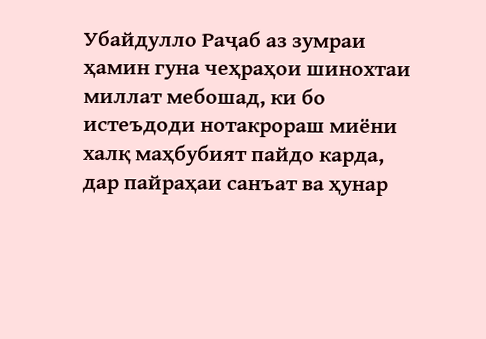Убайдулло Раҷаб аз зумраи ҳамин гуна чеҳраҳои шинохтаи миллат мебошад, ки бо  истеъдоди нотакрораш миёни халқ маҳбубият пайдо карда, дар пайраҳаи санъат ва ҳунар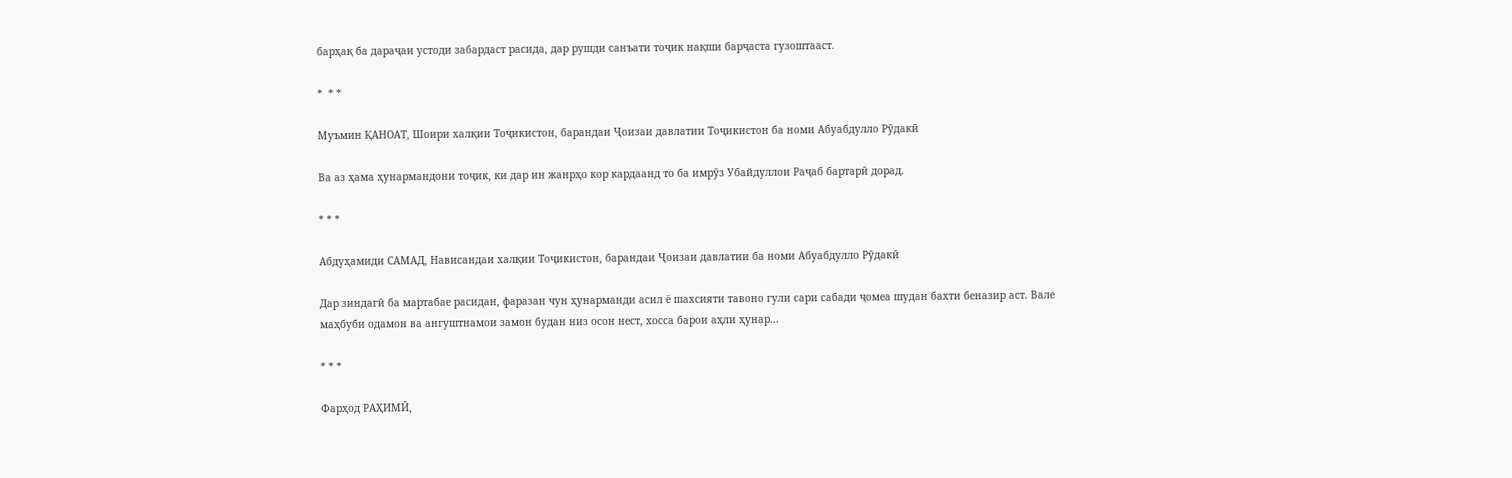барҳақ ба дараҷаи устоди забардаст расида, дар рушди санъати тоҷик нақши барҷаста гузоштааст.

*  * *

Муъмин ҚАНОАТ, Шоири халқии Тоҷикистон, барандаи Ҷоизаи давлатии Тоҷикистон ба номи Абуабдулло Рӯдакӣ

Ва аз ҳама ҳунармандони тоҷик, ки дар ин жанрҳо кор кардаанд то ба имрӯз Убайдуллои Раҷаб бартарӣ дорад.

* * *

Абдуҳамиди САМАД, Нависандаи халқии Тоҷикистон, барандаи Ҷоизаи давлатии ба номи Абуабдулло Рӯдакӣ

Дар зиндагӣ ба мартабае расидан, фаразан чун ҳунарманди асил ё шахсияти тавоно гули сари сабади ҷомеа шудан бахти беназир аст. Вале маҳбуби одамон ва ангуштнамои замон будан низ осон нест, хосса барои аҳли ҳунар...

* * *

Фарҳод РАҲИМӢ,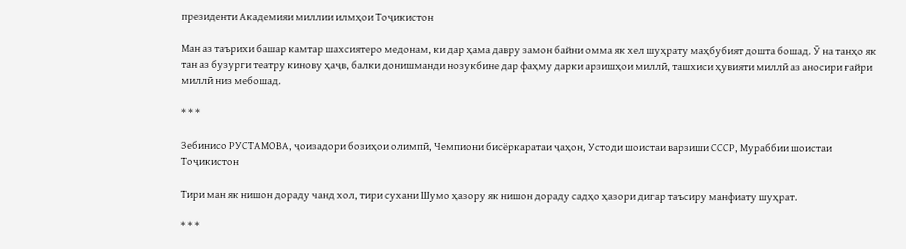президенти Академияи миллии илмҳои Тоҷикистон

Ман аз таърихи башар камтар шахсиятеро медонам, ки дар ҳама давру замон байни омма як хел шуҳрату маҳбубият дошта бошад. Ӯ на танҳо як тан аз бузурги театру кинову ҳаҷв, балки донишманди нозукбине дар фаҳму дарки арзишҳои миллӣ, ташхиси ҳувияти миллӣ аз аносири ғайри миллӣ низ мебошад.

* * *

Зебинисо РУСТАМОВА, ҷоизадори бозиҳои олимпӣ, Чемпиони бисёркаратаи ҷаҳон, Устоди шоистаи варзиши СССР, Мураббии шоистаи Тоҷикистон

Тири ман як нишон дораду чанд хол, тири сухани Шумо ҳазору як нишон дораду садҳо ҳазори дигар таъсиру манфиату шуҳрат.

* * *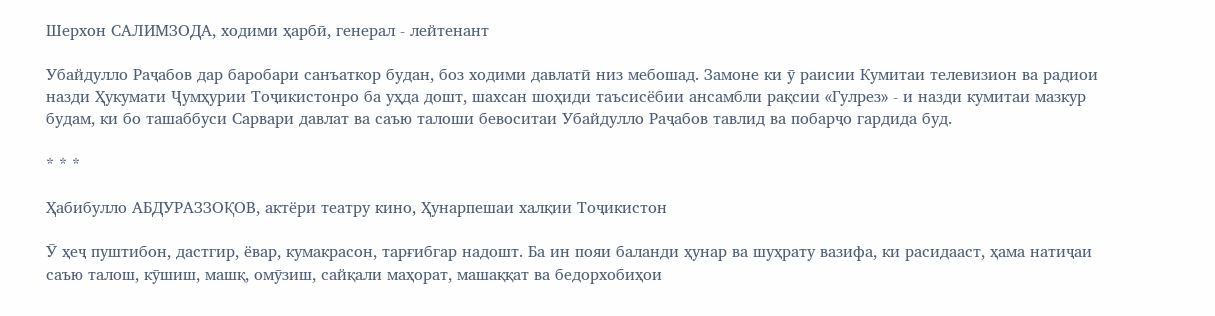Шерхон САЛИМЗОДА, ходими ҳарбӣ, генерал - лейтенант

Убайдулло Раҷабов дар баробари санъаткор будан, боз ходими давлатӣ низ мебошад. Замоне ки ӯ раисии Кумитаи телевизион ва радиои назди Ҳукумати Ҷумҳурии Тоҷикистонро ба уҳда дошт, шахсан шоҳиди таъсисёбии ансамбли рақсии «Гулрез» - и назди кумитаи мазкур будам, ки бо ташаббуси Сарвари давлат ва саъю талоши бевоситаи Убайдулло Раҷабов тавлид ва побарҷо гардида буд.

* * *

Ҳабибулло АБДУРАЗЗОҚОВ, актёри театру кино, Ҳунарпешаи халқии Тоҷикистон

Ӯ ҳеҷ пуштибон, дастгир, ёвар, кумакрасон, тарғибгар надошт. Ба ин пояи баланди ҳунар ва шуҳрату вазифа, ки расидааст, ҳама натиҷаи саъю талош, кӯшиш, машқ, омӯзиш, сайқали маҳорат, машаққат ва бедорхобиҳои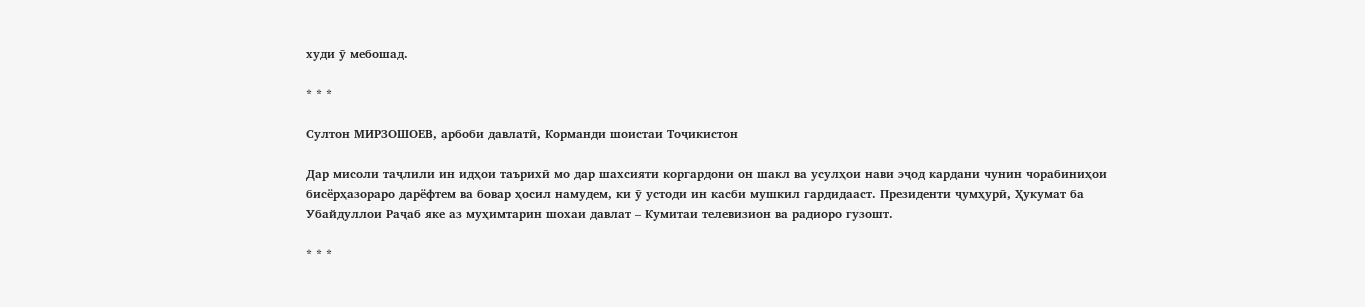худи ӯ мебошад.

* * *

Султон МИРЗОШОЕВ, арбоби давлатӣ, Корманди шоистаи Тоҷикистон

Дар мисоли таҷлили ин идҳои таърихӣ мо дар шахсияти коргардони он шакл ва усулҳои нави эҷод кардани чунин чорабиниҳои бисёрҳазораро дарёфтем ва бовар ҳосил намудем, ки ӯ устоди ин касби мушкил гардидааст. Президенти ҷумҳурӣ, Ҳукумат ба Убайдуллои Раҷаб яке аз муҳимтарин шохаи давлат – Кумитаи телевизион ва радиоро гузошт.

* * *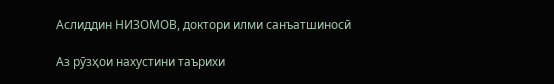Аслиддин НИЗОМОВ, доктори илми санъатшиносӣ

Аз рӯзҳои нахустини таърихи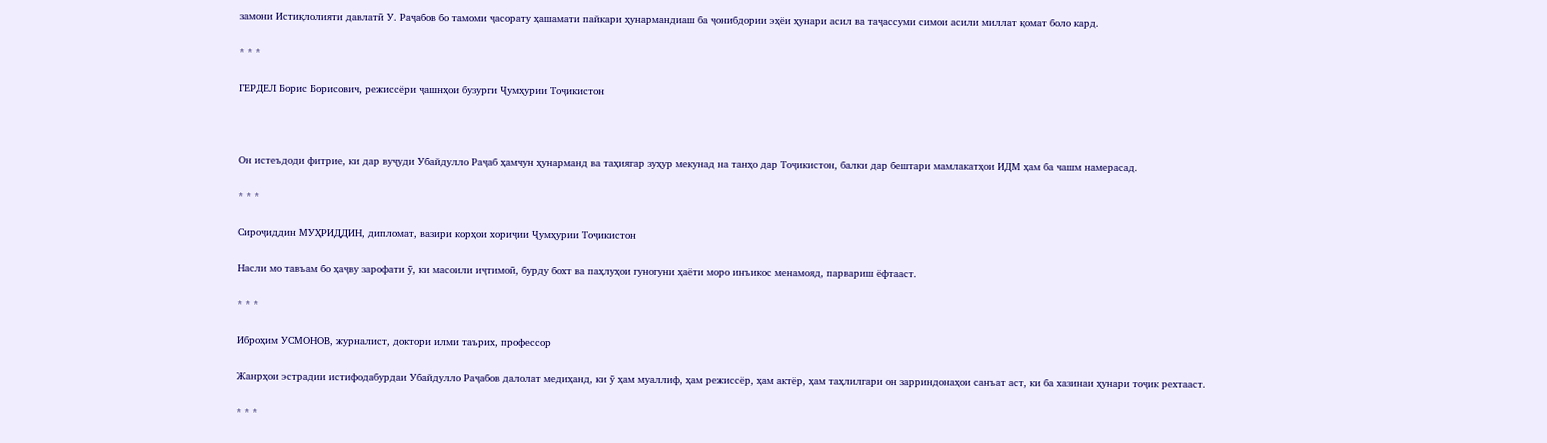замони Истиқлолияти давлатӣ У. Раҷабов бо тамоми ҷасорату ҳашамати пайкари ҳунармандиаш ба ҷонибдории эҳёи ҳунари асил ва таҷассуми симои асили миллат қомат боло кард.

* * *

ГЕРДЕЛ Борис Борисович, режиссёри ҷашнҳои бузурги Ҷумҳурии Тоҷикистон



Он истеъдоди фитрие, ки дар вуҷуди Убайдулло Раҷаб ҳамчун ҳунарманд ва таҳиягар зуҳур мекунад на танҳо дар Тоҷикистон, балки дар бештари мамлакатҳои ИДМ ҳам ба чашм намерасад.

* * *

Сироҷиддин МУҲРИДДИН, дипломат, вазири корҳои хориҷии Ҷумҳурии Тоҷикистон

Насли мо тавъам бо ҳаҷву зарофати ӯ, ки масоили иҷтимоӣ, бурду бохт ва паҳлуҳои гуногуни ҳаёти моро инъикос менамояд, парвариш ёфтааст.

* * *

Иброҳим УСМОНОВ, журналист, доктори илми таърих, профессор

Жанрҳои эстрадии истифодабурдаи Убайдулло Раҷабов далолат медиҳанд, ки ӯ ҳам муаллиф, ҳам режиссёр, ҳам актёр, ҳам таҳлилгари он зарриндонаҳои санъат аст, ки ба хазинаи ҳунари тоҷик рехтааст.

* * *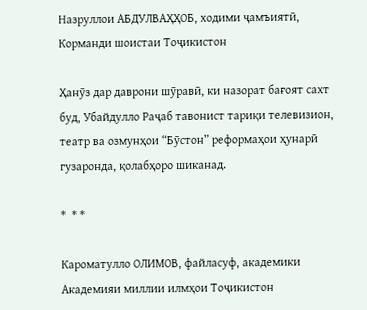Назруллои АБДУЛВАҲҲОБ, ходими ҷамъиятӣ, Корманди шоистаи Тоҷикистон

Ҳанӯз дар даврони шӯравӣ, ки назорат бағоят сахт буд, Убайдулло Раҷаб тавонист тариқи телевизион, театр ва озмунҳои “Бӯстон” реформаҳои ҳунарӣ гузаронда, қолабҳоро шиканад.

*  * *

Кароматулло ОЛИМОВ, файласуф, академики Академияи миллии илмҳои Тоҷикистон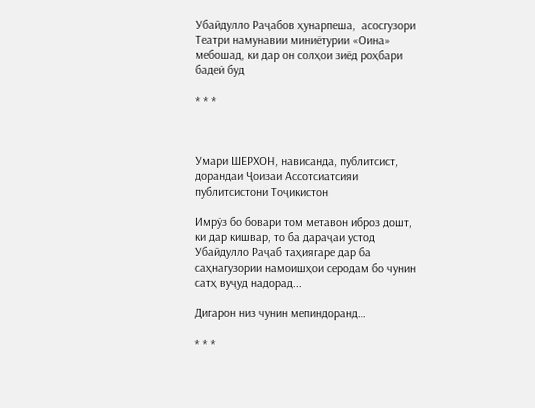Убайдулло Раҷабов ҳунарпеша,  асосгузори Театри намунавии миниётурии «Оина» мебошад, ки дар он солҳои зиёд роҳбари бадеӣ буд

* * *



Умари ШЕРХОН, нависанда, публитсист, дорандаи Ҷоизаи Ассотсиатсияи публитсистони Тоҷикистон

Имрӯз бо бовари том метавон иброз дошт, ки дар кишвар, то ба дараҷаи устод Убайдулло Раҷаб таҳиягаре дар ба саҳнагузории намоишҳои серодам бо чунин сатҳ вуҷуд надорад...

Дигарон низ чунин мепиндоранд…

* * *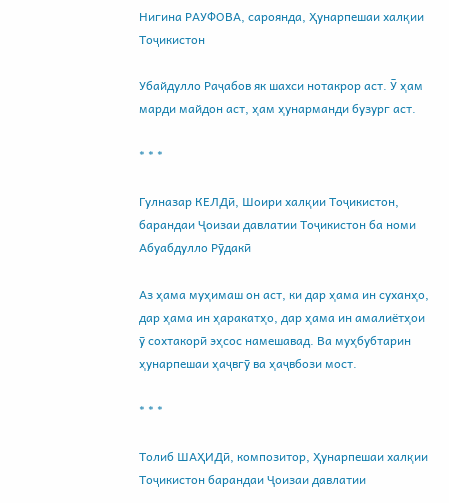Нигина РАУФОВА, сароянда, Ҳунарпешаи халқии Тоҷикистон

Убайдулло Раҷабов як шахси нотакрор аст. Ӯ ҳам марди майдон аст, ҳам ҳунарманди бузург аст.

* * *

Гулназар КЕЛДӣ, Шоири халқии Тоҷикистон, барандаи Ҷоизаи давлатии Тоҷикистон ба номи Абуабдулло Рӯдакӣ

Аз ҳама муҳимаш он аст, ки дар ҳама ин суханҳо, дар ҳама ин ҳаракатҳо, дар ҳама ин амалиётҳои ӯ сохтакорӣ эҳсос намешавад. Ва муҳбубтарин ҳунарпешаи ҳаҷвгӯ ва ҳаҷвбози мост.

* * *

Толиб ШАҲИДӣ, композитор, Ҳунарпешаи халқии Тоҷикистон барандаи Ҷоизаи давлатии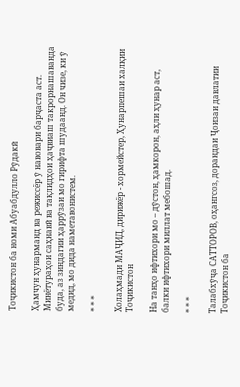Тоҷикистон ба номи Абуабдулло Рӯдакӣ

Ҳамчун ҳунарманд ва режиссёр ӯ навовари барҷаста аст. Минётураҳои саҳнавӣ ва тақлидҳои ҳаҷвиаш такрорнашаванда буда, аз зиндагии ҳаррӯзаи мо гирифта шудаанд. Он чизе, ки ӯ медид, мо дида наметавонистем.

* * *

Холаҳмади МАҶИД, дирижёр - хормейстер, Ҳунарпешаи халқии Тоҷикистон

На танҳо ифтихори мо – дӯстон, ҳамкорон, аҳли ҳунар аст, балки ифтихори миллат мебошад.

* * *

Талабхӯҷа САТТОРОВ, оҳангсоз, дорандаи Ҷоизаи давлатии Тоҷикистон ба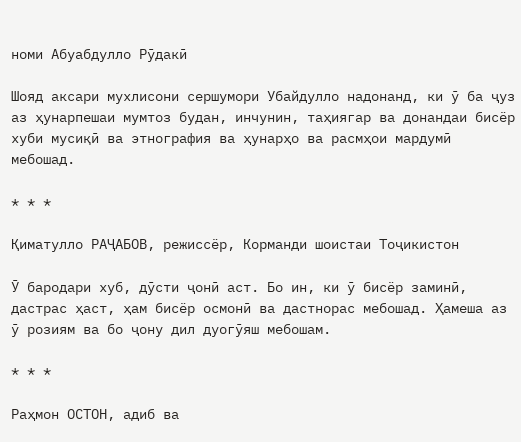номи Абуабдулло Рӯдакӣ

Шояд аксари мухлисони сершумори Убайдулло надонанд, ки ӯ ба ҷуз аз ҳунарпешаи мумтоз будан, инчунин, таҳиягар ва донандаи бисёр хуби мусиқӣ ва этнография ва ҳунарҳо ва расмҳои мардумӣ мебошад.

* * *

Қиматулло РАҶАБОВ, режиссёр, Корманди шоистаи Тоҷикистон

Ӯ бародари хуб, дӯсти ҷонӣ аст. Бо ин, ки ӯ бисёр заминӣ, дастрас ҳаст, ҳам бисёр осмонӣ ва дастнорас мебошад. Ҳамеша аз ӯ розиям ва бо ҷону дил дуогӯяш мебошам.

* * *

Раҳмон ОСТОН, адиб ва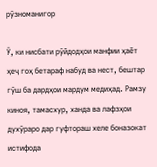рӯзноманигор

Ӯ, ки нисбати рӯйдодҳои манфии ҳаёт ҳеҷ гоҳ бетараф набуд ва нест, бештар гӯш ба дардҳои мардум медиҳад. Рамзу киноя, тамасхур, ханда ва лафзҳои духӯраро дар гуфтораш хеле боназокат истифода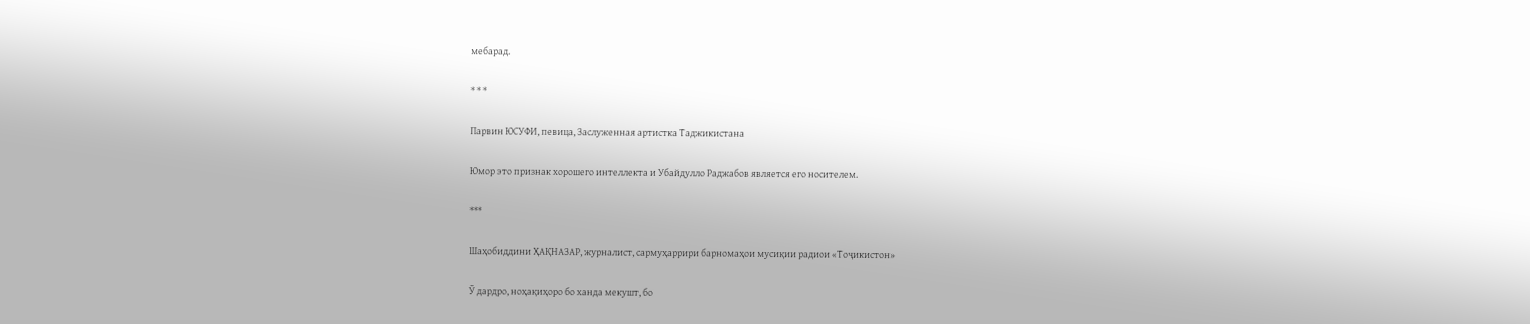мебарад.

* * *

Парвин ЮСУФИ, певица, Заслуженная артистка Таджикистана

Юмор это признак хорошего интеллекта и Убайдулло Раджабов является его носителем.

***

Шаҳобиддини ҲАҚНАЗАР, журналист, сармуҳаррири барномаҳои мусиқии радиои «Тоҷикистон»

Ӯ дардро, ноҳақиҳоро бо ханда мекушт, бо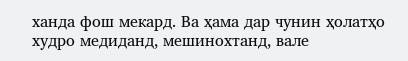ханда фош мекард. Ва ҳама дар чунин ҳолатҳо худро медиданд, мешинохтанд, вале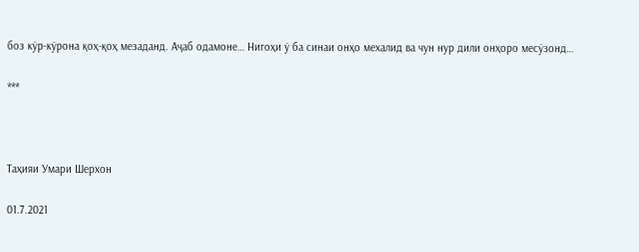боз кӯр-кӯрона қоҳ-қоҳ мезаданд. Аҷаб одамоне… Нигоҳи ӯ ба синаи онҳо мехалид ва чун нур дили онҳоро месӯзонд…

***



Таҳияи Умари Шерхон

01.7.2021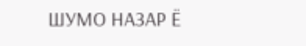ШУМО НАЗАР Ё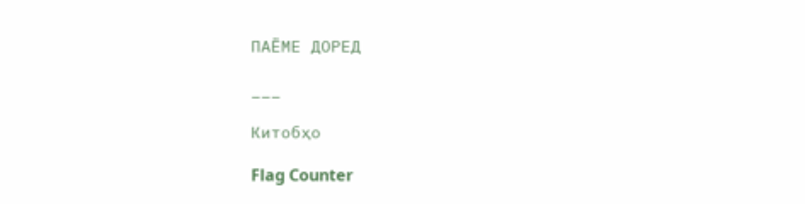ПАЁМЕ ДОРЕД

___

Китобҳо

Flag Counter